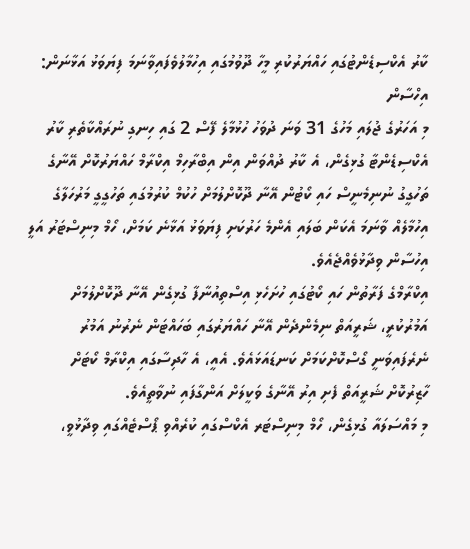ކާރު އެކްސިޑެންޓުގައި ހައްޔަރުކުރި މީހާ ދޫވުމުގައި އިހުމާލުވެފައިވާނަމަ ފިޔަވަޅު އަޅާނަން: އިހްސާން
މި އަހަރުގެ ޖުލައި މަހުގެ 31 ވަނަ ދުވަހު ހުޅުމާލެ ފޭސް 2 ގައި ހިނގި ނުރައްކާތެރި ކާރު އެކްސިޑެންޓާ ގުޅިގެން، އެ ކާރު ދުއްވަން އިން އިބްރާހިމް އިކްރާމް ހައްޔަރުކޮށް އޭނާގެ ތަހުގީގު ނުނިމެނީސް ހައި ކޯޓުން އޭނާ ދޫކޮށްލުމަށް ހުކުމް ކުރުމުގައި ތަހުގީގީ މަރުހަލާގެ އިހުމާލެއް ވާނަމަ އެކަން ބަލައި އެންމެ ހަރުކަށި ފިޔަވަޅު އަޅާނެ ކަމަށް، ހޯމް މިނިސްޓަރު އަލީ އިހުސާން ވިދާޅުވެއްޖެއެވެ.
އިކްރާމްގެ ފަރާތުން ހައި ކޯޓުގައި ހުށަހެޅި އިސްތިއުނާފާ ގުޅިގެން އޭނާ ދޫކޮށްލުމަށް އަމުރުކުރީ، ޝަރީއަތް ނިމެންދެން އޭނާ ހައްޔަރުގައި ބަހައްޓަން ނެރުނު އަމުރު ނެރެފައިވަނީ ގޯސްކޮށްކަމަށް ކަނޑައަޅައެވެ. އެއީ، އެ ހާދިސާގައި އިކްރާމް ކޯޓަށް ހާޒިރުކޮށް ޝަރީއަތް ފެށި އިރު އޭނާގެ ވަކީލަށް އަންގާފައި ނުވާތީއެވެ.
މި މައްސަލައާ ގުޅިގެން، ހޯމް މިނިސްޓަރ އެކްސްގައި ކުރެއްވި ޕޯސްޓެއްގައި ވިދާޅުވީ،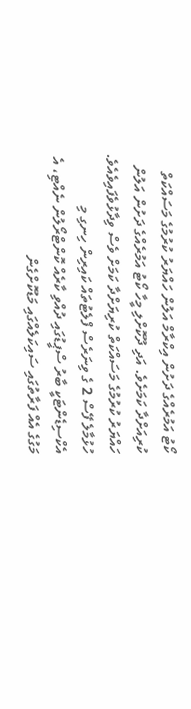ކޯޓު އަމުރެއްގެ ދަށުން އިކްރާމް އަލުން ހައްޔަރު ކުރުމުގެ މަސައްކަތް ކުރިއަށްދާ ކަމަށެވެ. އަދި ދޫކޮށްލި މީހާ ކޯޓު އަމުރެއްގެ ދަށުން އަލުން ހައްޔަރު ކުރުމުގެ މަސައްކަތް ކުރިޔަށްދާ ކަމަށް ވެސް ވިދާޅުވެފައިވެއެވެ.
ހުޅުމާލެ ފޭސް 2 ގެ ވިނަރެސް ފްލެޓުތައް ކައިރިން ހިނގި މި އެކްސިޑެންޓަކީ ބާރު ސްޕީޑުގައި ދުއްވި ކާރެއް ކޮންޓްރޯލުން ނެއްޓި، އެ މަގުގެ އެއް ފަރާތުގައި ސައިކަލެއްގައި މަޑުކޮށްގެން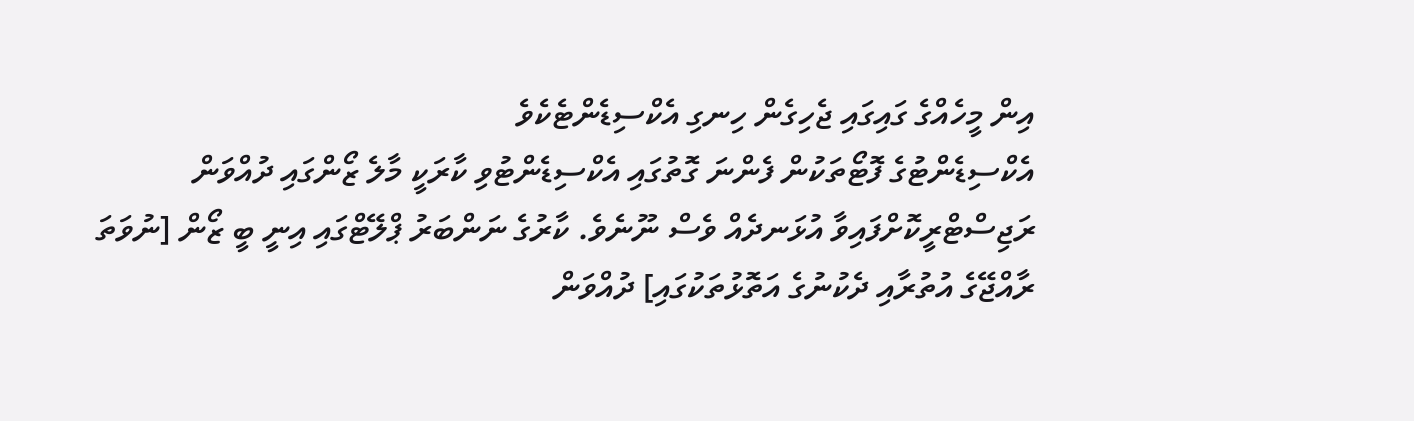އިން މީހެއްގެ ގައިގައި ޖެހިގެން ހިނގި އެކްސިޑެންޓެކެވެ
އެކްސިޑެންޓުގެ ފޮޓޯތަކުން ފެންނަ ގޮތުގައި އެކްސިޑެންޓުވި ކާރަކީ މާލެ ޒޯންގައި ދުއްވަން ރަޖިސްޓްރީކޮށްފައިވާ އުޅަނދެއް ވެސް ނޫނެވެ. ކާރުގެ ނަންބަރު ޕްލޭޓްގައި އިނީ ބީ ޒޯން [ނުވަތަ ރާއްޖޭގެ އުތުރާއި ދެކުނުގެ އަތޮޅުތަކުގައި] ދުއްވަން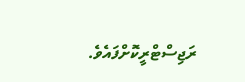ރަޖިސްޓްރީކޮށްފައެވެ.